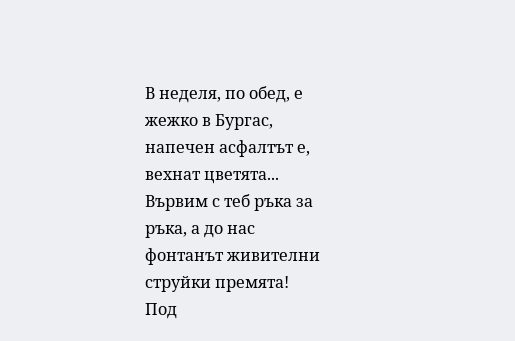В неделя, по обед, е жежко в Бургас,
напечен асфалтът е, вехнат цветята...
Вървим с теб ръка за ръка, а до нас
фонтанът живителни струйки премята!
Под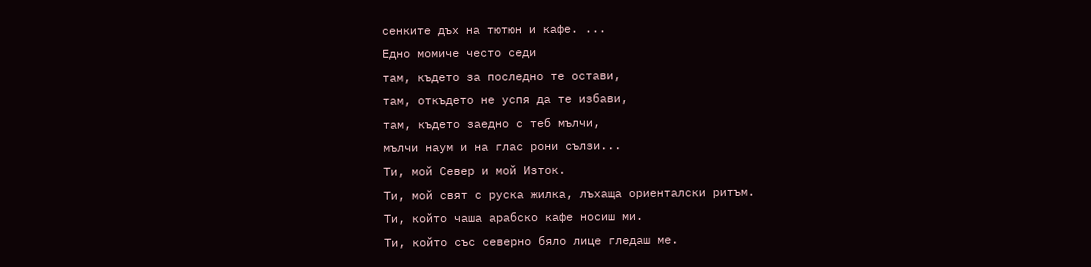сенките дъх на тютюн и кафе. ...
Едно момиче често седи
там, където за последно те остави,
там, откъдето не успя да те избави,
там, където заедно с теб мълчи,
мълчи наум и на глас рони сълзи...
Ти, мой Север и мой Изток.
Ти, мой свят с руска жилка, лъхаща ориенталски ритъм.
Ти, който чаша арабско кафе носиш ми.
Ти, който със северно бяло лице гледаш ме.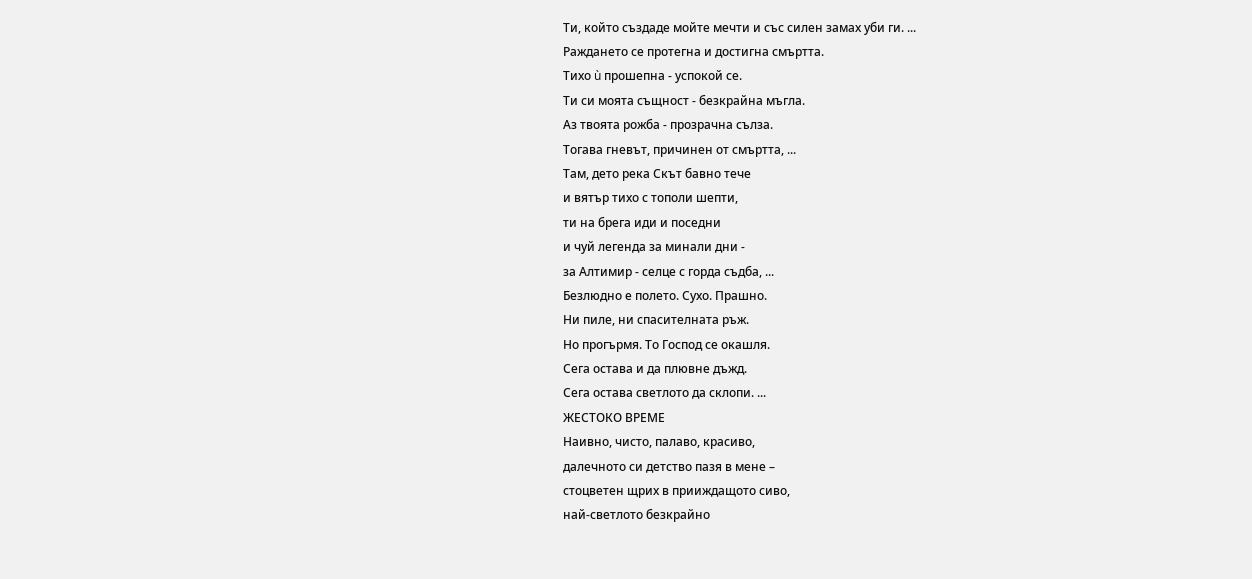Ти, който създаде мойте мечти и със силен замах уби ги. ...
Раждането се протегна и достигна смъртта.
Тихо ù прошепна - успокой се.
Ти си моята същност - безкрайна мъгла.
Аз твоята рожба - прозрачна сълза.
Тогава гневът, причинен от смъртта, ...
Там, дето река Скът бавно тече
и вятър тихо с тополи шепти,
ти на брега иди и поседни
и чуй легенда за минали дни -
за Алтимир - селце с горда съдба, ...
Безлюдно е полето. Сухо. Прашно.
Ни пиле, ни спасителната ръж.
Но прогърмя. То Господ се окашля.
Сега остава и да плювне дъжд.
Сега остава светлото да склопи. ...
ЖЕСТОКО ВРЕМЕ
Наивно, чисто, палаво, красиво,
далечното си детство пазя в мене –
стоцветен щрих в прииждащото сиво,
най-светлото безкрайно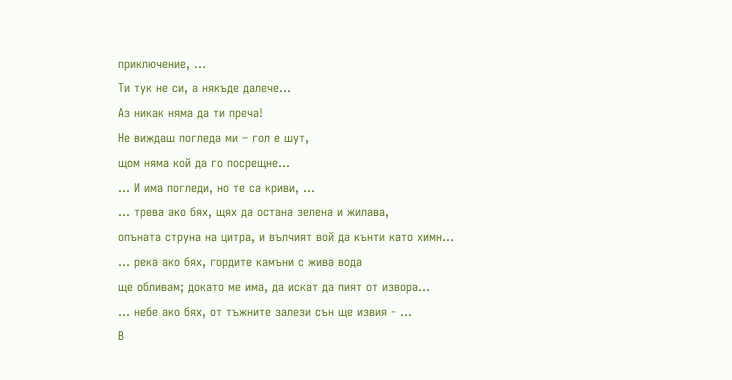приключение, ...
Ти тук не си, а някъде далече...
Аз никак няма да ти преча!
Не виждаш погледа ми – гол е шут,
щом няма кой да го посрещне...
... И има погледи, но те са криви, ...
... трева ако бях, щях да остана зелена и жилава,
опъната струна на цитра, и вълчият вой да кънти като химн...
... река ако бях, гордите камъни с жива вода
ще обливам; докато ме има, да искат да пият от извора...
... небе ако бях, от тъжните залези сън ще извия - ...
В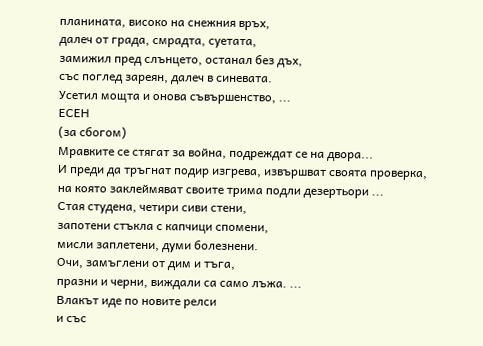планината, високо на снежния връх,
далеч от града, смрадта, суетата,
замижил пред слънцето, останал без дъх,
със поглед зареян, далеч в синевата.
Усетил мощта и онова съвършенство, ...
ЕСЕН
(за сбогом)
Мравките се стягат за война, подреждат се на двора...
И преди да тръгнат подир изгрева, извършват своята проверка,
на която заклеймяват своите трима подли дезертьори ...
Стая студена, четири сиви стени,
запотени стъкла с капчици спомени,
мисли заплетени, думи болезнени.
Очи, замъглени от дим и тъга,
празни и черни, виждали са само лъжа. ...
Влакът иде по новите релси
и със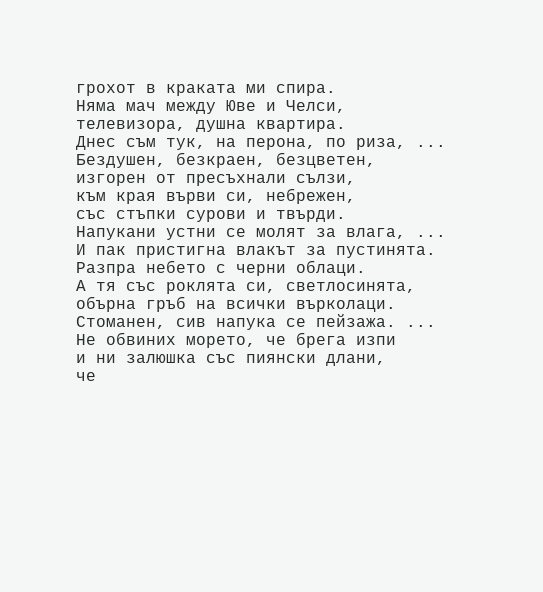грохот в краката ми спира.
Няма мач между Юве и Челси,
телевизора, душна квартира.
Днес съм тук, на перона, по риза, ...
Бездушен, безкраен, безцветен,
изгорен от пресъхнали сълзи,
към края върви си, небрежен,
със стъпки сурови и твърди.
Напукани устни се молят за влага, ...
И пак пристигна влакът за пустинята.
Разпра небето с черни облаци.
А тя със роклята си, светлосинята,
обърна гръб на всички върколаци.
Стоманен, сив напука се пейзажа. ...
Не обвиних морето, че брега изпи
и ни залюшка със пиянски длани,
че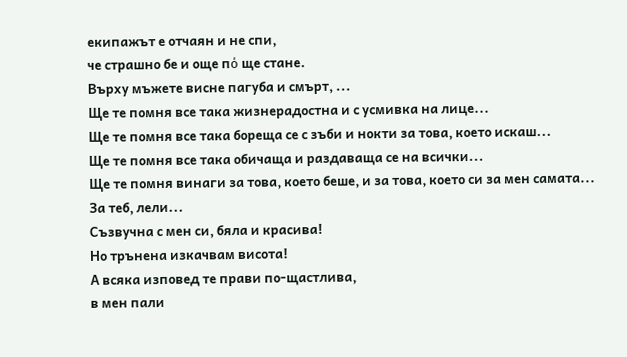екипажът е отчаян и не спи,
че страшно бе и още пό ще стане.
Върху мъжете висне пагуба и смърт, ...
Ще те помня все така жизнерадостна и с усмивка на лице...
Ще те помня все така бореща се с зъби и нокти за това, което искаш...
Ще те помня все така обичаща и раздаваща се на всички...
Ще те помня винаги за това, което беше, и за това, което си за мен самата...
За теб, лели...
Съзвучна с мен си, бяла и красива!
Но трънена изкачвам висота!
А всяка изповед те прави по-щастлива,
в мен пали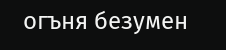огъня безумен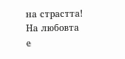на страстта!
На любовта е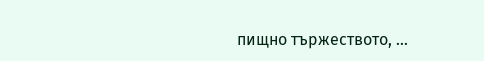пищно тържеството, ...